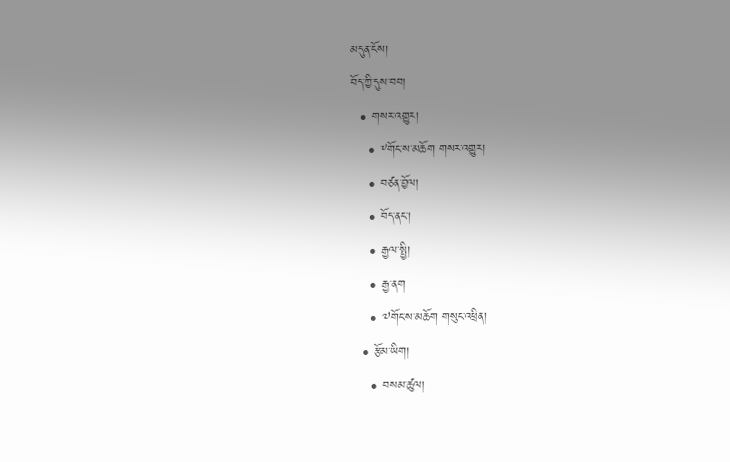མདུན་ངོས།
བོད་ཀྱི་དུས་བབ།
  • གསར་འགྱུར།
    • ༸གོང་ས་མཆོག གསར་འགྱུར།
    • བཙན་བྱོལ།
    • བོད་ནང་།
    • རྒྱལ་སྤྱི།
    • རྒྱ་ནག
    • ༧གོང་ས་མཆོག གསུང་འཕྲིན།
  • རྩོམ་ཡིག།
    • བསམ་ཚུལ།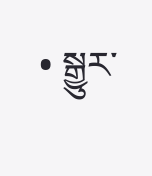• སྒྱུར་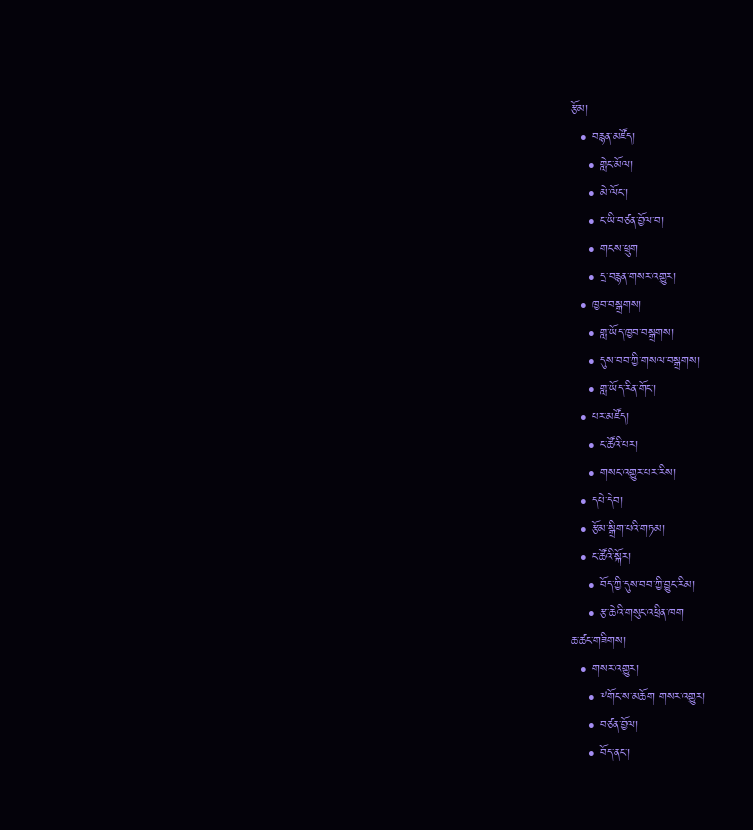རྩོམ།
  • བརྙན་མཛོད།
    • གླེང་མོལ།
    • མེ་ལོང་།
    • ང་ཡི་བཙན་བྱོལ་བ།
    • གངས་ཕྲུག
    • དྲ་བརྙན་གསར་འགྱུར།
  • ཁྱབ་བསྒྲགས།
    • གླ་ཡོད་ཁྱབ་བསྒྲགས།
    • དུས་བབ་ཀྱི་གསལ་བསྒྲགས།
    • གླ་ཡོད་རིན་གོང་།
  • པར་མཛོད།
    • ང་ཚོའི་པར།
    • གསང་འགྱུར་པར་རིས།
  • དཔེ་དེབ།
  • རྩོམ་སྒྲིག་པའི་གཏམ།
  • ང་ཚོའི་སྐོར།
    • བོད་ཀྱི་དུས་བབ་ཀྱི་བྱུང་རིམ།
    • རྩ་ཆེའི་གསུང་འཕྲིན་ཁག
ཆ་ཚང་གཟིགས།
  • གསར་འགྱུར།
    • ༸གོང་ས་མཆོག གསར་འགྱུར།
    • བཙན་བྱོལ།
    • བོད་ནང་།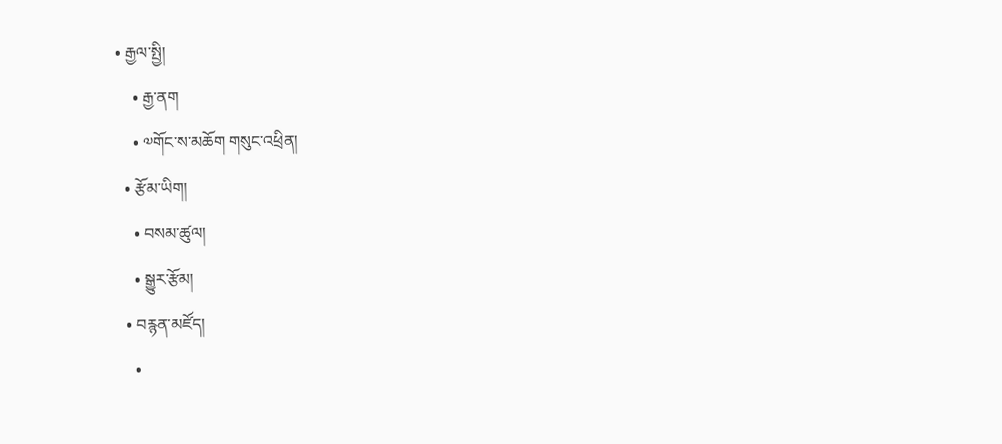• རྒྱལ་སྤྱི།
    • རྒྱ་ནག
    • ༧གོང་ས་མཆོག གསུང་འཕྲིན།
  • རྩོམ་ཡིག།
    • བསམ་ཚུལ།
    • སྒྱུར་རྩོམ།
  • བརྙན་མཛོད།
    •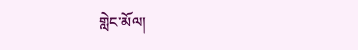གླེང་མོལ།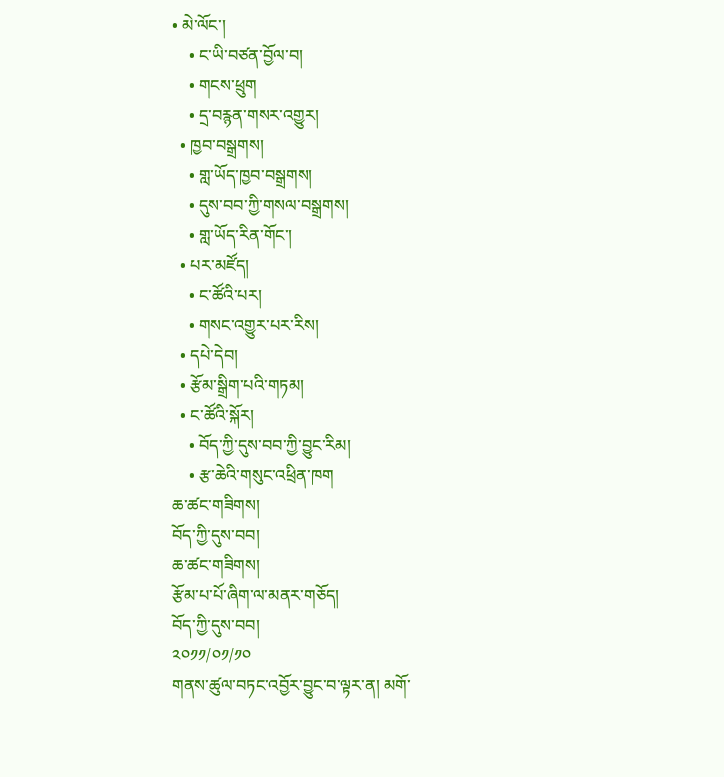• མེ་ལོང་།
    • ང་ཡི་བཙན་བྱོལ་བ།
    • གངས་ཕྲུག
    • དྲ་བརྙན་གསར་འགྱུར།
  • ཁྱབ་བསྒྲགས།
    • གླ་ཡོད་ཁྱབ་བསྒྲགས།
    • དུས་བབ་ཀྱི་གསལ་བསྒྲགས།
    • གླ་ཡོད་རིན་གོང་།
  • པར་མཛོད།
    • ང་ཚོའི་པར།
    • གསང་འགྱུར་པར་རིས།
  • དཔེ་དེབ།
  • རྩོམ་སྒྲིག་པའི་གཏམ།
  • ང་ཚོའི་སྐོར།
    • བོད་ཀྱི་དུས་བབ་ཀྱི་བྱུང་རིམ།
    • རྩ་ཆེའི་གསུང་འཕྲིན་ཁག
ཆ་ཚང་གཟིགས།
བོད་ཀྱི་དུས་བབ།
ཆ་ཚང་གཟིགས།
རྩོམ་པ་པོ་ཞིག་ལ་མནར་གཅོད།
བོད་ཀྱི་དུས་བབ།
༢༠༡༡/༠༡/༡༠
གནས་ཚུལ་བཏང་འབྱོར་བྱུང་བ་ལྟར་ན། མགོ་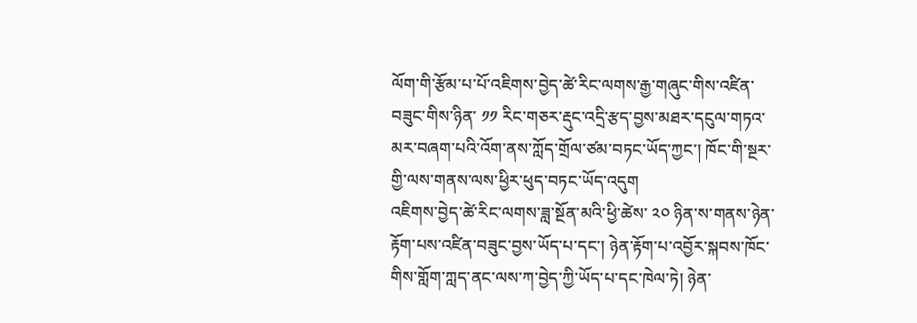ལོག་གི་རྩོམ་པ་པོ་འཇིགས་བྱེད་ཚེ་རིང་ལགས་རྒྱ་གཞུང་གིས་འཛིན་བཟུང་གིས་ཉིན་ ༡༡ རིང་གཅར་རྡུང་འདྲི་རྩད་བྱས་མཐར་དངུལ་གཏའ་མར་བཞག་པའི་འོག་ནས་ཀློད་གྲོལ་ཙམ་བཏང་ཡོད་ཀྱང་། ཁོང་གི་སྔར་གྱི་ལས་གནས་ལས་ཕྱིར་ཕུད་བཏང་ཡོད་འདུག
འཇིགས་བྱེད་ཚེ་རིང་ལགས་ཟླ་སྔོན་མའི་ཕྱི་ཚེས་ ༢༠ ཉིན་ས་གནས་ཉེན་རྟོག་པས་འཛིན་བཟུང་བྱས་ཡོད་པ་དང་། ཉེན་རྟོག་པ་འབྱོར་སྐབས་ཁོང་གིས་གློག་ཀླད་ནང་ལས་ཀ་བྱེད་ཀྱི་ཡོད་པ་དང་ཁེལ་ཏེ། ཉེན་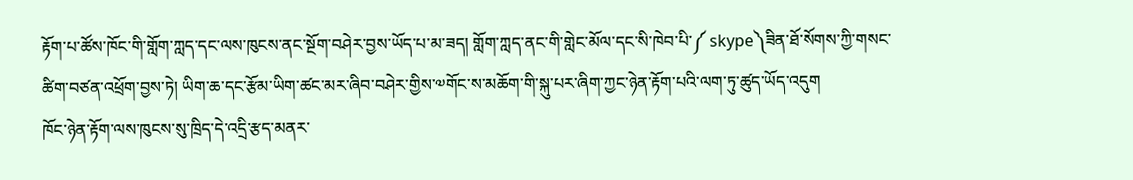རྟོག་པ་ཚོས་ཁོང་གི་གློག་ཀླད་དང་ལས་ཁུངས་ནང་སྔོག་བཤེར་བྱས་ཡོད་པ་མ་ཟད། གློག་ཀླད་ནང་གི་གླེང་མོལ་དང་སི་ཁེབ་པི་༼ skype༽ཟིན་ཐོ་སོགས་ཀྱི་གསང་ཚིག་བཙན་འཕྲོག་བྱས་ཏེ། ཡིག་ཆ་དང་རྩོམ་ཡིག་ཚང་མར་ཞིབ་བཤེར་གྱིས་༧གོང་ས་མཆོག་གི་སྐུ་པར་ཞིག་ཀྱང་ཉེན་རྟོག་པའི་ལག་ཏུ་ཚུད་ཡོད་འདུག
ཁོང་ཉེན་རྟོག་ལས་ཁུངས་སུ་ཁྲིད་དེ་འདྲི་རྩད་མནར་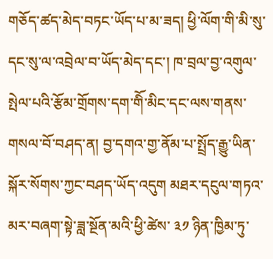གཅོད་ཚད་མེད་བཏང་ཡོད་པ་མ་ཟད། ཕྱི་ལོག་གི་མི་སུ་དང་སུ་ལ་འབྲེལ་བ་ཡོད་མེད་དང་། ཁ་བྲལ་བྱ་འགུལ་སྤེལ་པའི་རྩོམ་གྲོགས་དག་གིོ་མིང་དང་ལས་གནས་གསལ་བོ་བཤད་ན། བྱ་དགའ་གྱ་ནོམ་པ་སྤྲོད་རྒྱུ་ཡིན་སྐོར་སོགས་ཀྱང་བཤད་ཡོད་འདུག མཐར་དངུལ་གཏའ་མར་བཞག་སྟེ་ཟླ་སྔོན་མའི་ཕྱི་ཚེས་ ༣༡ ཉིན་ཁྱིམ་ཏུ་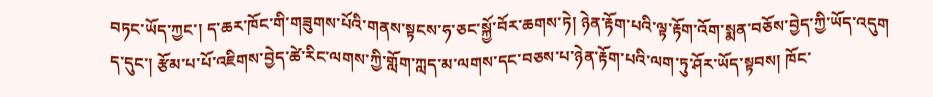བཏང་ཡོད་ཀྱང་། ད་ཆར་ཁོང་གི་གཟུགས་པོའི་གནས་སྟངས་ཧ་ཅང་སྐྱོ་བོར་ཆགས་ཏེ། ཉེན་རྟོག་པའི་ལྟ་རྟོག་འོག་སྨན་བཅོས་བྱེད་ཀྱི་ཡོད་འདུག
ད་དུང་། རྩོམ་པ་པོ་འཇིགས་བྱེད་ཚེ་རིང་ལགས་ཀྱི་གློག་ཀླད་མ་ལགས་དང་བཅས་པ་ཉེན་རྟོག་པའི་ལག་ཏུ་ཤོར་ཡོད་སྟབས། ཁོང་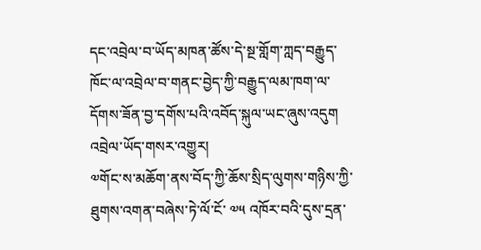དང་འབྲེལ་བ་ཡོད་མཁན་ཚོས་དེ་སྔ་གློག་ཀླད་བརྒྱུད་ཁོང་ལ་འབྲེལ་བ་གནང་བྱེད་ཀྱི་བརྒྱུད་ལམ་ཁག་ལ་དོགས་ཟོན་བྱ་དགོས་པའི་འབོད་སྐུལ་ཡང་ཞུས་འདུག
འབྲེལ་ཡོད་གསར་འགྱུར།
༧གོང་ས་མཆོག་ནས་བོད་ཀྱི་ཆོས་སྲིད་ལུགས་གཉིས་ཀྱི་ཐུགས་འགན་བཞེས་ཏེ་ལོ་ངོ་ ༧༥ འཁོར་བའི་དུས་དྲན་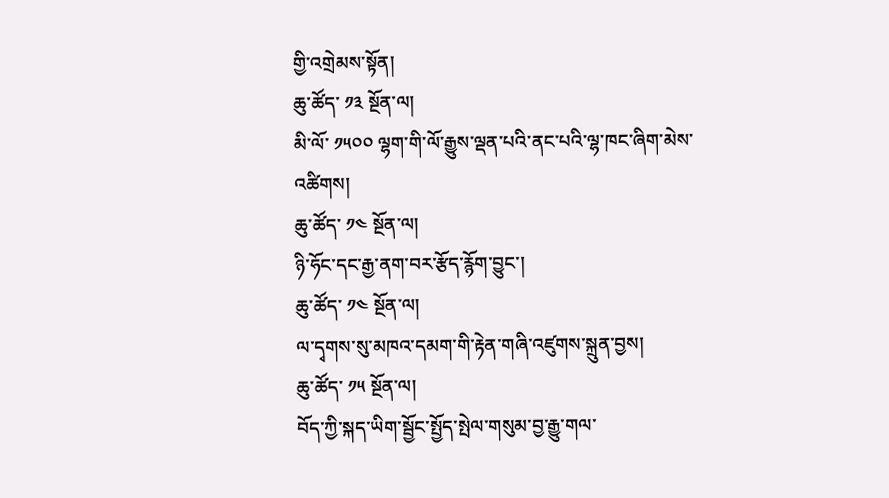གྱི་འགྲེམས་སྟོན།
ཆུ་ཚོད་ ༡༣ སྔོན་ལ།
མི་ལོ་ ༡༥༠༠ ལྷག་གི་ལོ་རྒྱུས་ལྡན་པའི་ནང་པའི་ལྷ་ཁང་ཞིག་མེས་འཚིགས།
ཆུ་ཚོད་ ༡༤ སྔོན་ལ།
ཉི་ཧོང་དང་རྒྱ་ནག་བར་རྩོད་རྙོག་བྱུང་།
ཆུ་ཚོད་ ༡༤ སྔོན་ལ།
ལ་དྭགས་སུ་མཁའ་དམག་གི་རྟེན་གཞི་འཛུགས་སྐྲུན་བྱས།
ཆུ་ཚོད་ ༡༥ སྔོན་ལ།
བོད་ཀྱི་སྐད་ཡིག་སྦྱོང་སྤྱོད་སྤེལ་གསུམ་བྱ་རྒྱུ་གལ་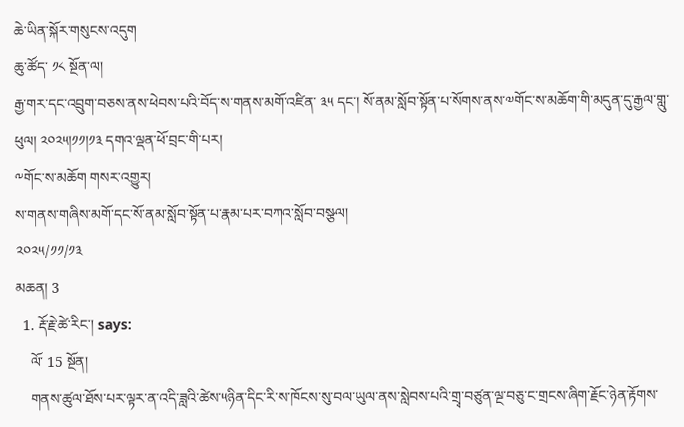ཆེ་ཡིན་སྐོར་གསུངས་འདུག
ཆུ་ཚོད་ ༡༨ སྔོན་ལ།
རྒྱ་གར་དང་འབྲུག་བཅས་ནས་ཕེབས་པའི་བོད་ས་གནས་མགོ་འཛིན་ ༣༥ དང་། སོ་ནམ་སློབ་སྟོན་པ་སོགས་ནས་༧གོང་ས་མཆོག་གི་མདུན་དུ་རྒྱལ་གླུ་ཕུལ། ༢༠༢༥།༡༡།༡༣ དགའ་ལྡན་ཕོ་བྲང་གི་པར།
༸གོང་ས་མཆོག གསར་འགྱུར།
ས་གནས་གཞིས་མགོ་དང་སོ་ནམ་སློབ་སྟོན་པ་རྣམ་པར་བཀའ་སློབ་བསྩལ།
༢༠༢༥/༡༡/༡༣
མཆན། 3
  1. རྡོ་རྗེ་ཚེ་རིང་། says:
    ལོ་ 15 སྔོན།
    གནས་ཚུལ་ཐོས་པར་ལྟར་ན་འདི་ཟླའི་ཚེས་༥ཉིན་དིང་རི་ས་ཁོངས་སུ་བལ་ཡུལ་ནས་སླེབས་པའི་གྲྭ་བཙུན་ལྔ་བཅུ་ང་གྲངས་ཞིག་རྗོང་ཉེན་རྟོགས་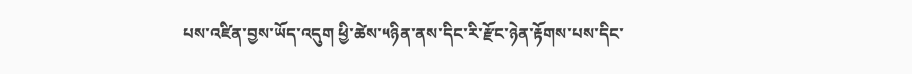པས་འཛིན་བྱས་ཡོད་འདུག ཕྱི་ཚེས་༥ཉིན་ནས་དིང་རི་རྫོང་ཉེན་རྟོགས་པས་དིང་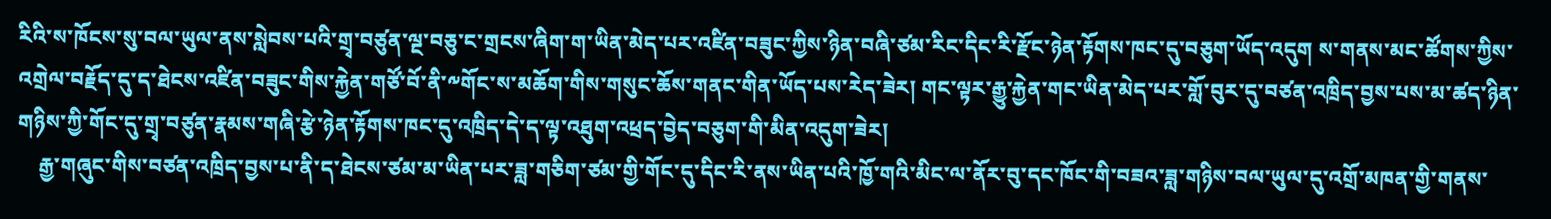རིའི་ས་ཁོངས་སུ་བལ་ཡུལ་ནས་སླེབས་པའི་གྲྭ་བཙུན་ལྔ་བཅུ་ང་གྲངས་ཞིག་ག་ཡིན་མེད་པར་འཛིན་བཟུང་ཀྱིས་ཉིན་བཞི་ཙམ་རིང་དིང་རི་རྫོང་ཉེན་རྟོགས་ཁང་དུ་བཅུག་ཡོད་འདུག ས་གནས་མང་ཚོགས་ཀྱིས་འགྲེལ་བརྗོད་དུ་ད་ཐེངས་འཛིན་བཟུང་གིས་རྐྱེན་གཙོ་བོ་ནི་༸གོང་ས་མཆོག་གིས་གསུང་ཆོས་གནང་གིན་ཡོད་པས་རེད་ཟེར། གང་ལྟར་རྒྱུ་རྐྱེན་གང་ཡིན་མེད་པར་གློ་བུར་དུ་བཙན་འཁྲིད་བྱས་པས་མ་ཚད་ཉིན་གཉིས་ཀྱི་གོང་དུ་གྲྭ་བཙུན་རྣམས་གཞི་རྩེ་ཉེན་རྟོགས་ཁང་དུ་འཁྲིད་དེ་ད་ལྟ་འཐུག་འཕྲད་བྱེད་བཅུག་གི་མིན་འདུག་ཟེར།
    རྒྱ་གཞུང་གིས་བཙན་འཁྲིད་བྱས་པ་ནི་ད་ཐེངས་ཙམ་མ་ཡིན་པར་ཟླ་གཅིག་ཙམ་གྱི་གོང་དུ་དིང་རི་ནས་ཡིན་པའི་ཁྱོ་གའི་མིང་ལ་ནོར་བུ་དང་ཁོང་གི་བཟའ་ཟླ་གཉིས་བལ་ཡུལ་དུ་འགྲོ་མཁན་གྱི་གནས་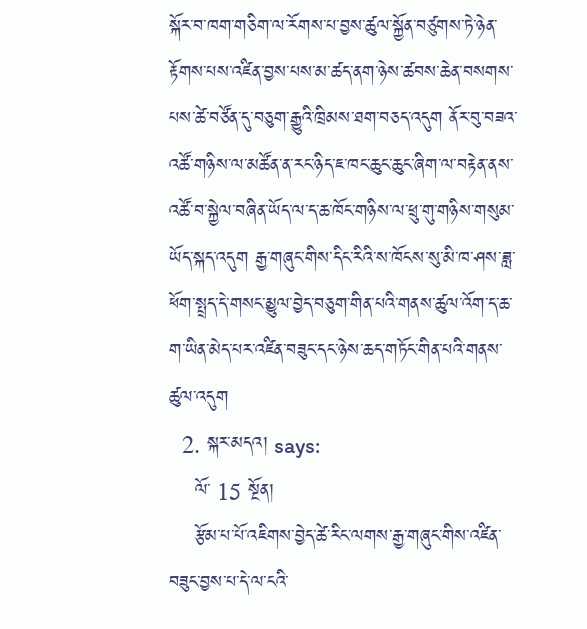སྐོར་བ་ཁག་གཅིག་ལ་རོགས་པ་བྱས་ཚུལ་སྐྱོན་བཙུགས་ཏེ་ཉེན་རྟོགས་པས་འཛིན་བྱས་པས་མ་ཚད་ནག་ཉེས་ཚབས་ཆེན་བསགས་པས་ཚེ་བཙོན་དུ་བཅུག་རྒྱུའི་ཁྲིམས་ཐག་བཅད་འདུག ནོར་བུ་བཟའ་འཚོ་གཉིས་ལ་མཚོན་ན་རང་ཉིད་ཇ་ཁང་ཆུང་ཆུང་ཞིག་ལ་བརྟེན་ནས་འཚོ་བ་སྐྱེལ་བཞིན་ཡོད་ལ་ད་ཆ་ཁོང་གཉིས་ལ་ཕྲུ་གུ་གཉིས་གསུམ་ཡོད་སྐད་འདུག རྒྱ་གཞུང་གིས་དིང་རིའི་ས་ཁོངས་སུ་མི་ཁ་ཤས་ཟླ་ཕོག་སྤྲད་དེ་གསང་མྱུལ་བྱེད་བཅུག་གིན་པའི་གནས་ཚུལ་འོག་ད་ཆ་ག་ཡིན་མེད་པར་འཛིན་བཟུང་དང་ཉེས་ཆད་གཏོང་གིན་པའི་གནས་ཚུལ་འདུག
  2. སྐར་མདའ། says:
    ལོ་ 15 སྔོན།
    རྩོམ་པ་པོ་འཇིགས་བྱེད་ཚེ་རིང་ལགས་རྒྱ་གཞུང་གིས་འཛིན་བཟུང་བྱས་པ་དེ་ལ་ངའི་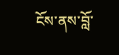ངོས་ནས་བློ་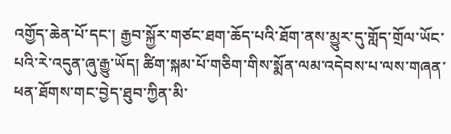འགྱོད་ཆེན་པོ་དང་། རྒྱབ་སྐྱོར་གཙང་ཐག་ཆོད་པའི་ཐོག་ནས་མྱུར་དུ་གློད་གྲོལ་ཡོང་པའི་རེ་འདུན་ཞུ་རྒྱུ་ཡོད། ཚིག་སྐམ་པོ་གཅིག་གིས་སྨོན་ལམ་འདེབས་པ་ལས་གཞན་ཕན་ཐོགས་གང་བྱེད་ཐུབ་ཀྱིན་མི་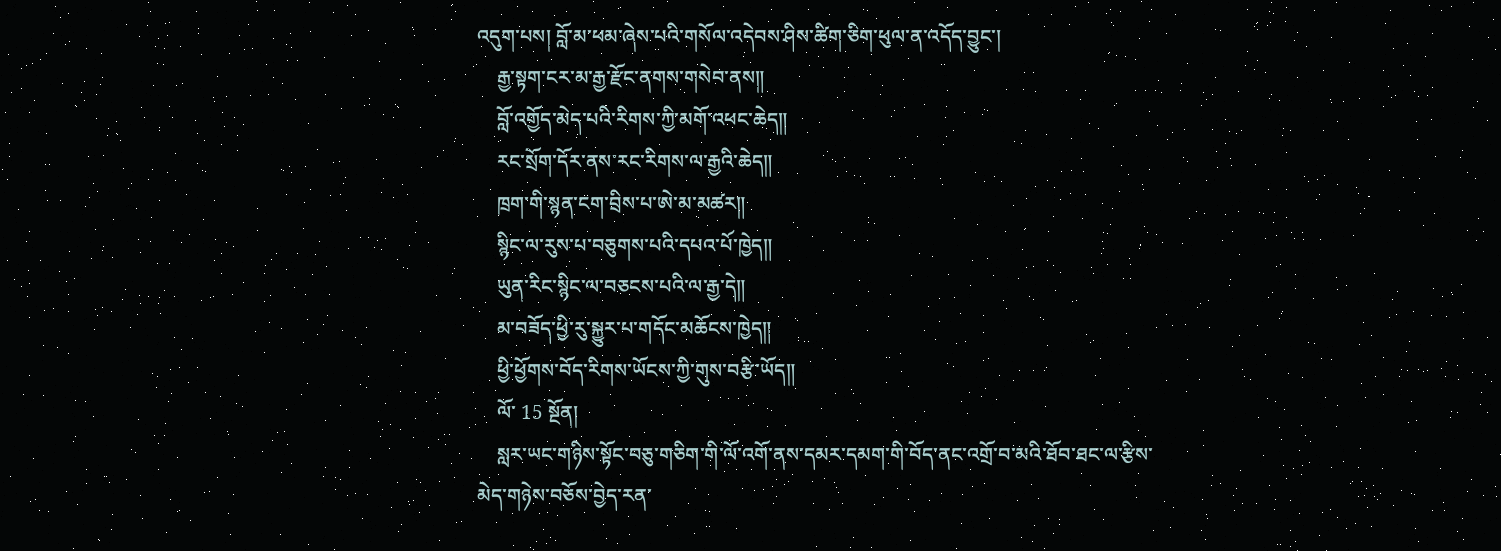འདུག་པས། བློ་མ་ཕམ་ཞེས་པའི་གསོལ་འདེབས་ཤིས་ཚིག་ཅིག་ཕུལ་ན་འདོད་བྱུང་།
    རྒྱ་སྟག་ངར་མ་རྒྱ་རྫོང་ནགས་གསེབ་ནས༎
    བློ་འགྱོད་མེད་པའི་རིགས་ཀྱི་མགོ་འཕང་ཆེད༎
    རང་སྲོག་དོར་ནས་རང་རིགས་ལ་རྒྱའི་ཆེད༎
    ཁྲག་གི་སྙན་ངག་བྲིས་པ་ཨེ་མ་མཚར༎
    སྙིང་ལ་རུས་པ་བཅུགས་པའི་དཔའ་པོ་ཁྱེད༎
    ཡུན་རིང་སྙིང་ལ་བཅངས་པའི་ལ་རྒྱ་དེ༎
    མ་བཟོད་ཕྱི་རུ་སྐྱུར་པ་གདོང་མཆོངས་ཁྱེད༎
    ཕྱི་ཕྱོགས་བོད་རིགས་ཡོངས་ཀྱི་གུས་བརྩི་ཡོད༎
    ལོ་ 15 སྔོན།
    སླར་ཡང་གཉིས་སྟོང་བཅུ་གཅིག་གི་ལོ་འགོ་ནས་དམར་དམག་གི་བོད་ནང་འགྲོ་བ་མའི་ཐོབ་ཐང་ལ་རྩིས་མེད་གཉེས་བཅོས་བྱེད་རན་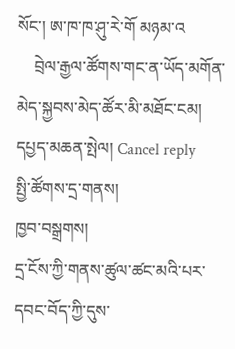སོང་། ཨ་ཁ་ཁ་ཤུ་རེ་གོ མཉམ་འ
    བྲེལ་རྒྱལ་ཚོགས་གང་ན་ཡོད་མགོན་མེད་སྐྱབས་མེད་ཚོར་མི་མཐོང་ངམ།
དཔྱད་མཆན་སྤེལ། Cancel reply
སྤྱི་ཚོགས་དྲ་གནས།
ཁྱབ་བསྒྲགས།
དྲ་ངོས་ཀྱི་གནས་ཚུལ་ཚང་མའི་པར་དབང་བོད་ཀྱི་དུས་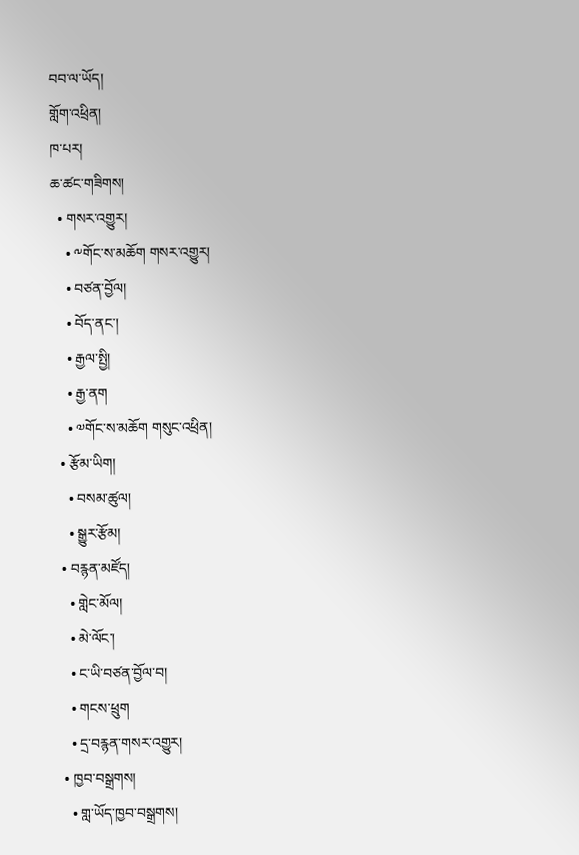བབ་ལ་ཡོད།
གློག་འཕྲིན།
ཁ་པར།
ཆ་ཚང་གཟིགས།
  • གསར་འགྱུར།
    • ༸གོང་ས་མཆོག གསར་འགྱུར།
    • བཙན་བྱོལ།
    • བོད་ནང་།
    • རྒྱལ་སྤྱི།
    • རྒྱ་ནག
    • ༧གོང་ས་མཆོག གསུང་འཕྲིན།
  • རྩོམ་ཡིག།
    • བསམ་ཚུལ།
    • སྒྱུར་རྩོམ།
  • བརྙན་མཛོད།
    • གླེང་མོལ།
    • མེ་ལོང་།
    • ང་ཡི་བཙན་བྱོལ་བ།
    • གངས་ཕྲུག
    • དྲ་བརྙན་གསར་འགྱུར།
  • ཁྱབ་བསྒྲགས།
    • གླ་ཡོད་ཁྱབ་བསྒྲགས།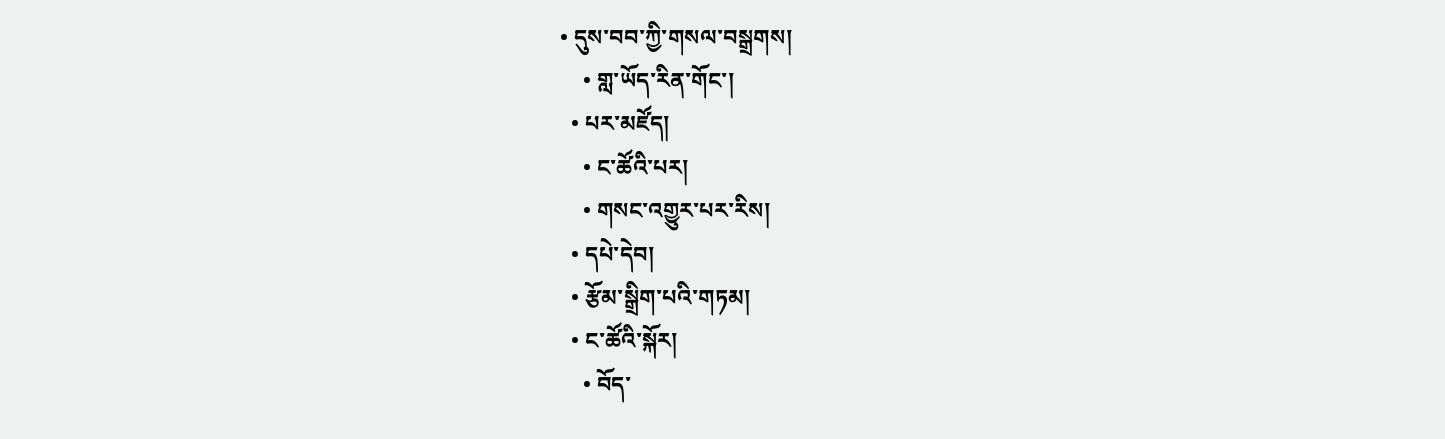• དུས་བབ་ཀྱི་གསལ་བསྒྲགས།
    • གླ་ཡོད་རིན་གོང་།
  • པར་མཛོད།
    • ང་ཚོའི་པར།
    • གསང་འགྱུར་པར་རིས།
  • དཔེ་དེབ།
  • རྩོམ་སྒྲིག་པའི་གཏམ།
  • ང་ཚོའི་སྐོར།
    • བོད་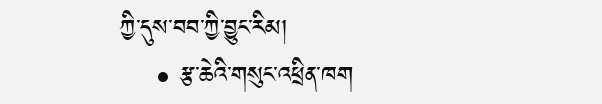ཀྱི་དུས་བབ་ཀྱི་བྱུང་རིམ།
    • རྩ་ཆེའི་གསུང་འཕྲིན་ཁག